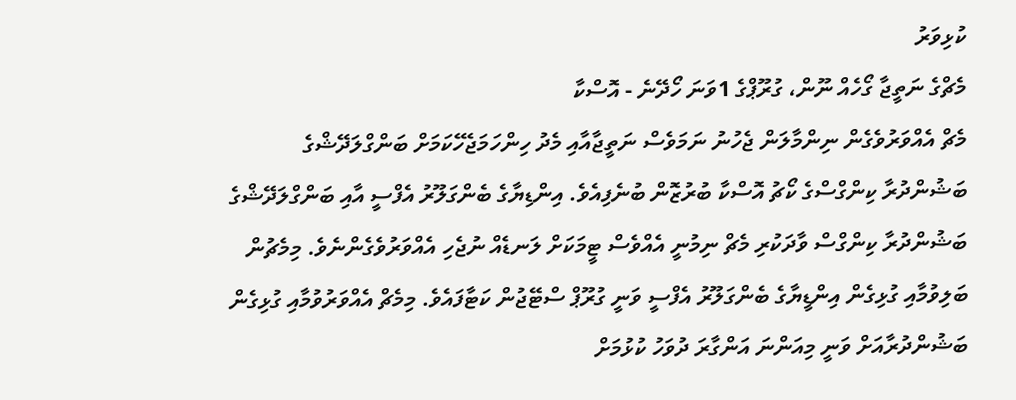ކުޅިވަރު
މެޗްގެ ނަތީޖާ ގޯހެއް ނޫން، ގުރޫޕްގެ 1ވަނަ ހޯދޭނެ - އޮސްކާ
މެޗް އެއްވަރުވެގެން ނިންމާލަން ޖެހުނު ނަމަވެސް ނަތީޖާއާއި މެދު ހިންހަމަޖެހޭކަމަށް ބަންގްލަދޭޝްގެ ބަޝުންދުރާ ކިންގްސްގެ ކޯޗު އޮސްކާ ބުރުޒޮން ބުނެފިއެވެ. އިންޑިޔާގެ ބެންގަލޫރު އެފްސީ އާއި ބަންގްލަދޭޝްގެ ބަޝުންދުރާ ކިންގްސް ވާދަކުރި މެޗް ނިމުނީ އެއްވެސް ޓީމަކަށް ލަނޑެއް ނުޖެހި އެއްވަރުވެގެންނެވެ. މިމެޗުން ބަލިވުމާއި ގުޅިގެން އިންޑީޔާގެ ބެންގަލޫރު އެފްސީ ވަނީ ގުރޫޕް ސްޓޭޖުން ކަޓާފައެވެ. މިމެޗް އެއްވަރުވުމާއި ގުޅިގެން ބަޝުންދުރާއަށް ވަނީ މިއަންނަ އަންގާރަ ދުވަހު ކުޅުމަށް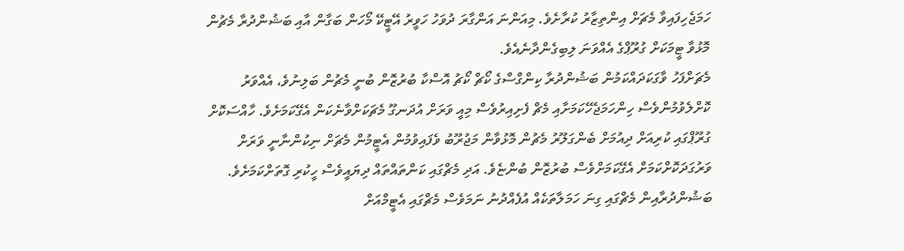ހަމަޖެހިފައިވާ މެޗަށް އިންތިޒާރު ކުރާށެވެ. މިއަންނަ އަންގާރަ ދުވަހު ހަވީރު އޭޓީކޭ މޯހަން ބަގާން އާއި ބަޝުންދުރާ މެޗުން މޮޅުވާ ޓީމަކަށް ގުރޫޕްގެ އެއްވަނަ ލިބިގެންދާނެއެވެ.
މެޗަށްފަހު ވާގަކަދައްކަމުން ބަޝުންދުރާ ކިންގްސްގެ ކޯޗް ކޯޗު އޮސްކާ ބުރުޒޮން ބުނީ މެޗުން ބަލިނުވެ، އެއްވަރު ކޮށްލެވުމުންވެސް ހިންހަމަޖެހޭކަމަށާއި މެޗް ފެށިއިރުވެސް މިއީ ވަރަށް އުދަނގޫ މެޗަކަށްވާނެކަން އެގޭކަމަށެވެ. ހާއްސަކޮށް ގުރޫޕްގައި ކުރިއަށް ދިއުމަށް ބެންގަލޫރު މެޗުން މޮޅުވާން މަޖުރޫބު ވެފައިވުމުން އެޓީމުން މެޗަށް ނިކުންނާނީ ވަރަށް ވަރުގަދަކޮށްކަމަށް އެގޭކަމަށްވެސް ބުރުޒޮން ބުންޏެވެ. އަދި މެޗްގައި ކަންތައްތައް ދިޔައީވެސް ހީކުރި ގޮތަށްކަމަށެވެ. ބަޝުންދުރާއިން މެޗްގައި ގިނަ ހަމަލާތަކެއް އުފެއްދުނު ނަމަވެސް މެޗްގައި އެޓީމްއަށް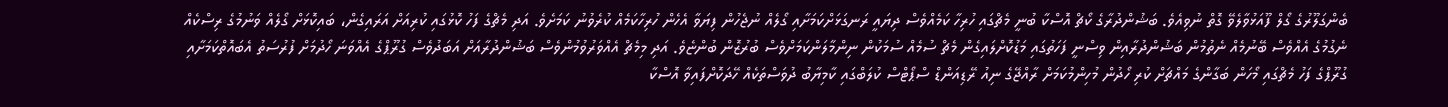ބެންގަލޫރުގެ ގޯލް ފޫއަޅުވާލެވޭ ގޮތް ނުވިއެވެ. ބަޝުންދުރާގެ ކޯޗް އޮސްކާ ބުނީ މެޗްގައި ހުރިހާ ކަމެއްވެސް ދިޔައީ ރަނގަޅަށްކަމަށާއި ގޯލެއް ނުޖެހުން ފިޔަވާ އެހެން ހުރިހާކަމެއް ކުރެވުނު ކަމަށެވެ. އަދި މެޗްގެ ފަހު ކޮޅުގައި ކުރިއަށް އަރައިގެން، ބައިކޮޅަށް ގޯލެއް ވަނުމުގެ ރިސްކެއް ނެގުމުގެ އެއްވެސް ބޭނުމެއް ނެތުމުން ބަޝުންދުރާއިން ވިސްނީ ފަހަތުގައި މަޑުކޮށްލައިގެން މެޗް ސުމެއް ސުމަކުން ނިންމާލަންކަމަށްވެސް ބުރުޒޮން ބުންޏެވެ. އަދި މިމެޗް އެއްވަރުވުމުންވެސް ބަޝުންދުރާއަށް އަބަދުވެސް ގުރޫޕްގެ އެއްވަނަ ހޯދުމަށް ފުރުސަތު އެބައޮތްކަމަށާއި ގުރޫޕްގެ ފަހު މެޗްގައި މޯހަން ބަގާންގެ މައްޗަށް ކުރި ހޯދުން މުހިންމުކަމަށް ރާއްޖޭގެ ނިއު ރޭޑިއަންޑް ސްޕޯޓްސް ކުލަބްގައި ކާމިޔާބު ދުވަސްތަކެއް ހޭދަކޮށްފައިވާ އޮސްކާ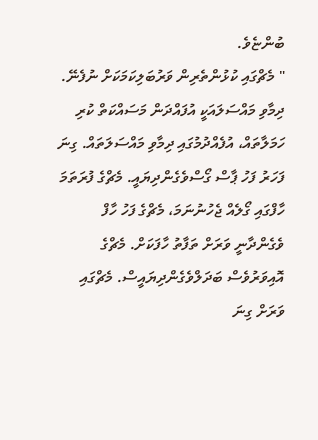ބުންޏެވެ.
" މެޗްގައި ކުޅުންތެރިން ވަރުބަލިކަމަކަށް ނުފެނޭ. ދިމާވި މައްސަލައަކީ އުފައްދަން މަސައްކަތް ކުރި ހަމަލާތައް، އުފެއްދުމުގައި ދިމާވި މައްސަލަތައް. ގިނަ ފަހަރު ފަހު ޕާސް ގޯސްވެގެންދިޔައީ. މެޗްގެ ފުރަތަމަ ހާފްގައި ގޯލެއް ޖެހުނުނަމަ، މެޗްގެ ފަހު ހާފް ވެގެންދާނީ ވަރަށް ތަފާތު ހާފަކަށް. މެޗްގެ އޮއިވަރުވެސް ބަދަލްވެގެންދިޔައީސް. މެޗްގައި ވަރަށް ގިނަ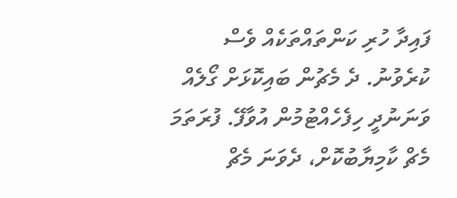ފައިދާ ހުރި ކަންތައްތަކެއް ވެސް ކުރެވުނު. ދެ މެޗުން ބައިކޮޅަށް ގޯލެއް ވަނަނުދީ ހިފެހެއްޓުމުން އުވާފޭ. ފުރަތަމަ މެޗް ކާމިޔާބުކޮށް، ދެވަނަ މެޗް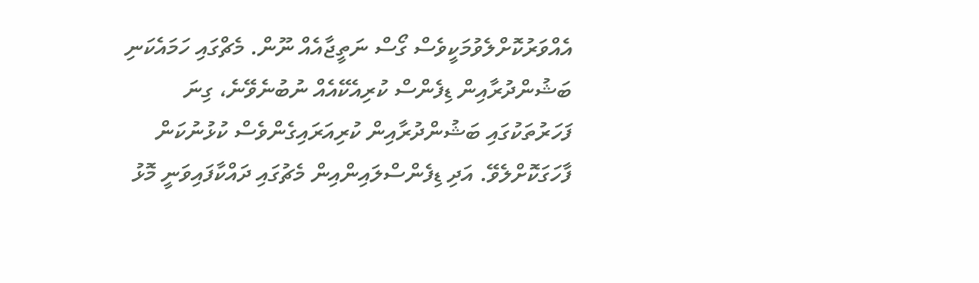އެއްވަރުކޮށްލެވުމަކީވެސް ގޯސް ނަތީޖާއެއް ނޫން. މެޗްގައި ހަމައެކަނި ބަޝުންދުރާއިން ޑިފެންސް ކުރިއެކޭއެއް ނުބުނެވޭނެ، ގިނަ ފަހަރުތަކުގައި ބަޝުންދުރާއިން ކުރިއަރައިގެންވެސް ކުޅުނުކަން ފާހަގަކޮށްލެވޭ. އަދި ޑިފެންސްލައިންއިން މެޗުގައި ދައްކާފައިވަނީ މޮޅު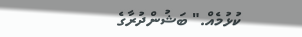ކުޅުމެއް." ބަޝުންދުރާގެ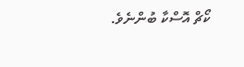ކޯޗް އޮސްކާ ބުންނެވެ.